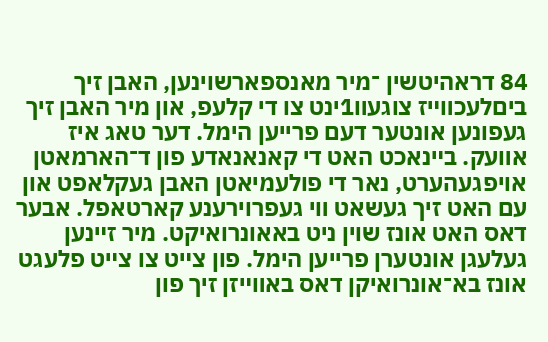84 דראהיטשין ־מיר מאנספארשוינען, האבן זיך ביםלעכװײז צוגעװ1ינט צו די קלעפ, און מיר האבן זיך געפונען אונטער דעם פרייען הימל. דער טאג איז אװעק. בײנאכט האט די קאנאנאדע פון ד־הארמאטן אויפגעהערט, נאר די פולעמיאטן האבן געקלאפט און עם האט זיך געשאט װי געפרוירענע קארטאפל. אבער דאס האט אונז שוין ניט באאונרואיקט. מיר זײנען געלעגן אונטערן פרייען הימל. פון צײט צו צײט פלעגט אונז בא־אונרואיקן דאס באװײזן זיך פון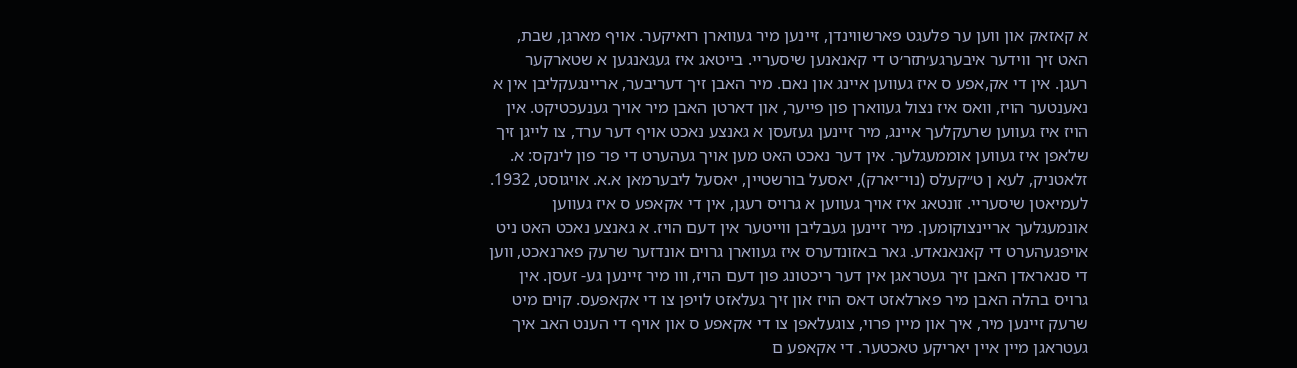א קאזאק און װען ער פלעגט פארשװינדן, זײנען מיר געװארן רואיקער. אויף מארגן, שבת, האט זיך װידער איבערגע׳תזר׳ט די קאנאנען שיסערײ. בײטאג איז געגאנגען א שטארקער רעגן. אין די אק,אפע ס איז געװען אײנג און נאם. מיר האבן זיך דעריבער, ארײנגעקליבן אין א נאענטער הויז, װאס איז נצול געװארן פון פײער, און דארטן האבן מיר אויך גענעכטיקט. אין הויז איז געװען שרעקלעך אײנג, מיר זײנען געזעסן א גאנצע נאכט אויף דער ערד, צו לײגן זיך שלאפן איז געװען אוממעגלעך. אין דער נאכט האט מען אויך געהערט די פו־ פון לינקס: א. זלאטניק, לעא ן ט״קעלס (נױ־יארק), יאסעל בורשטײן, יאסעל ליבערמאן א.א. אויגוסט, 1932.
לעמיאטן שיסערײ. זונטאג איז אויך געװען א גרויס רעגן, אין די אקאפע ס איז געװען אונמעגלעך ארײנצוקומען. מיר זײנען געבליבן װײטער אין דעם הויז. א גאנצע נאכט האט ניט אויפגעהערט די קאנאנאדע. גאר באזונדערס איז געװארן גרוים אונדזער שרעק פארנאכט, װען די סנאראדן האבן זיך געטראגן אין דער ריכטונג פון דעם הויז, װו מיר זײנען גע- זעסן. אין גרויס בהלה האבן מיר פארלאזט דאס הויז און זיך געלאזט לויפן צו די אקאפעס. קוים מיט שרעק זײנען מיר, איך און מײן פרוי, צוגעלאפן צו די אקאפע ס און אויף די הענט האב איך געטראגן מײן אײן יאריקע טאכטער. די אקאפע ם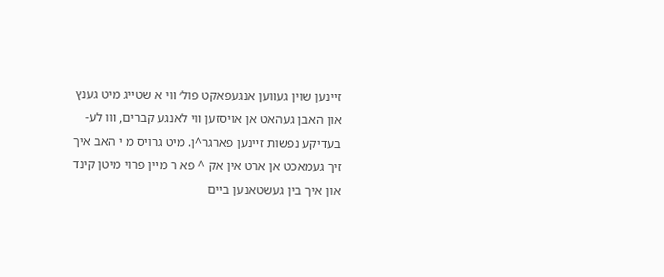זײנען שוין געװען אנגעפאקט פול׳ װי א שטײג מיט גענץ און האבן געהאט אן אויסזען װי לאנגע קברים, װו לע- בעדיקע נפשות זײנען פארגר^ן. מיט גרויס מ י האב איך זיך געמאכט אן ארט אין אק ^ פא ר מײן פרוי מיטן קינד און איך בין געשטאנען בײם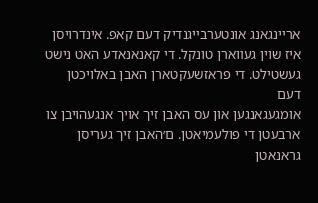ארײנגאנג אונטערבײגנדיק דעם קאפ. אינדרויסן איז שוין געװארן טונקל. די קאנאנאדע האט נישט געשטילט. די פראזשעקטארן האבן באלויכטן דעם
אומגעגאנגען און עס האבן זיך אויך אנגעהויבן צו ארבעטן די פולעמיאטן. ם׳האבן זיך געריסן גראנאטן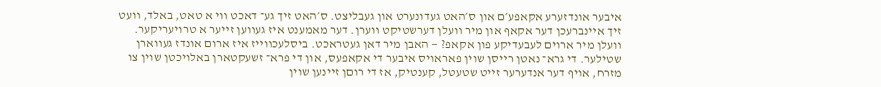איבער אונדזערע אקאפע׳ם און ס׳האט געדונערט און געבליצט. ס׳האט זיך גע־ דאכט װי א טאט, באלד, װעט זיך אײנברעכן דער אקאף און מיר װעלן דערשטיקט װערן. דער מאמענט איז געװען זײער א טרויעריקער. װעלן מיר ארוים לעבעדיקע פון אקאפ? — האבן מיר דאן געטראכט. ביסלעכװײז איז ארום אונדז געװארן שטילער. די גרא־ נאטן רײסן שוין פאראויס איבער די אקאפעס, און די פרא־ זשעקטארן באלויכטן שוין צו מזרח, אויף דער אנדערער זײט שטעטל, קענטיק, אז די רוםן זײנען שוין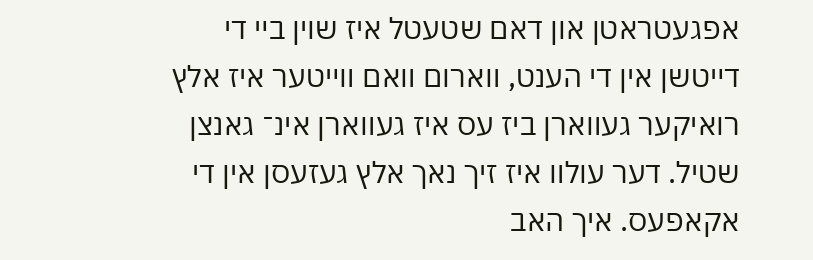אפגעטראטן און דאם שטעטל איז שוין בײ די דײטשן אין די הענט, װארום װאם װײטער איז אלץ רואיקער געװארן ביז עס איז געװארן אינ־ גאנצן שטיל. דער עולװ איז זיך נאך אלץ געזעסן אין די אקאפעס. איך האב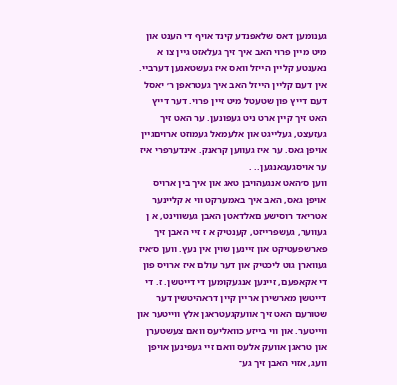גענומען דאס שלאפנדע קינד אויף די הענט און מיט מײן פרוי האב איך זיך געלאזט גײן צו א נאענטע קלײן הײזל װאס איז געשטאנען דערבײ. אין דעם קלײן הײזל האב איך געטראפן ר׳ יאסל דעם דײץ פון שטעטל מיט זײן פרוי. דער דײץ האט זיך קײן ארט ניט געפונען. ער האט זיך געזעצט, געלײגט און אלעמאל געמוזט ארויםגײן אויפן גאס. ער איז געװען קראנק. אינדערפרי איז ער אויסגעגאנגען.. .
װען ס׳האט אנגעהויבן טאג און איך בין ארויס אויפן גאס, האב איך באמערקט װי א קליינער אטריאד רוסישע םאלדאטן האבן געשװינט, א ן געװער, געשפרײזט, קענטיק א ז זײ האבן זיך פארשפעטיקט און זײנען שוין אין נעץ. װען ס׳איז געװארן גוט ליכטיק און דער עולם איז ארויס פון די אקאפעם, זײנען אנגעקומען די דײטשן. ז. די דײטשן מארשירן ארײן קײן דראהיטשין דער שטורעם האט זיך אװעקגעטראגן אלץ װייטער און װײטער. און װי בײזע כװאליעס װאם צעשטערן און טראגן אװעק אלעס װאם זײ געפינען אויפן װעג, אזוי האבן זיך גע־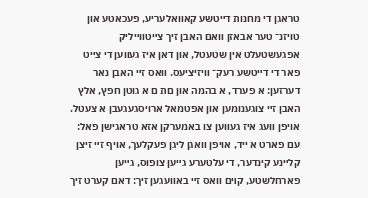טראגן די מחנות דײטשע קאװאלעריע, פעכאטע און טויזנ־ טער אבאזן װאם האבן זיך צײטװײליק אפגעשטעלט אין שטעטל, און דאן איז געװען די צײט פאר די דײטשע רעק־ װיזיציעס. װאס זײ האבן נאר דערזען: א פערד, א בהמה און םת ם א גוטן חפץ, אלץ האבן זײ צוגענומען און אפטמאל ארויסגעגעבן א צעטל. אויפן װעג איז געװען צו באמערקן אזא טראגישן פאל: עם פארט א ייד, אויפן װאגן ליגן פעקלעך, אויף זײ זיצן קלײנע קינדער, די עלטערע גײען צופוס, גײען פארחלשטע, קױם װאס זײ באװעגען זיך: דאם קערט זיך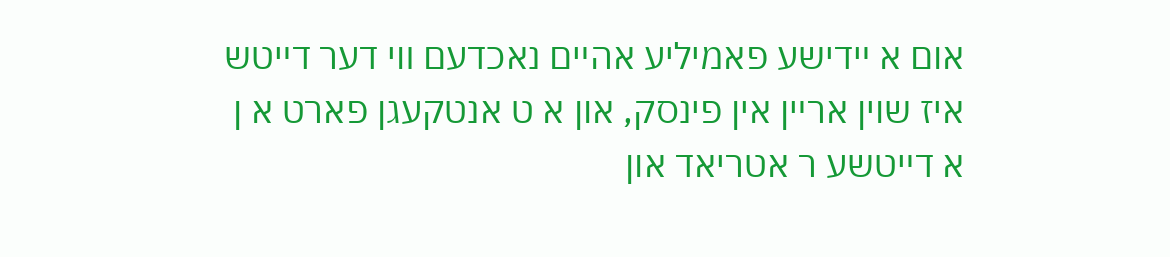אום א ײדישע פאמיליע אהײם נאכדעם װי דער דײטש איז שוין ארײן אין פינסק, און א ט אנטקעגן פארט א ן א דײטשע ר אטריאד און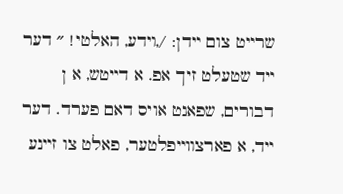שרײט צום ײדן: /,ױדע, האלטי! ״ דער ײד שטעלט זיך אפ. א דײטש, א ן דבורים, שפאנט אויס דאם פערד. דער ײד, א פארצװײפלטער, פאלט צו זײנע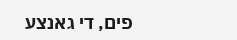פים, די גאנצע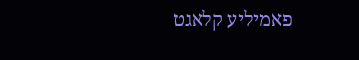פאמיליע קלאגט